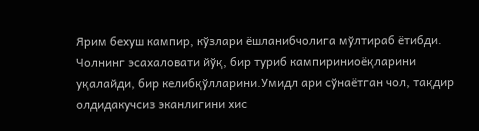Ярим бехуш кампир, кўзлари ёшланибчолига мўлтираб ётибди. Чолнинг эсахаловати йўқ, бир туриб кампириниоёқларини уқалайди, бир келибқўлларини.Умидл ари сўнаётган чол, тақдир олдидакучсиз эканлигини хис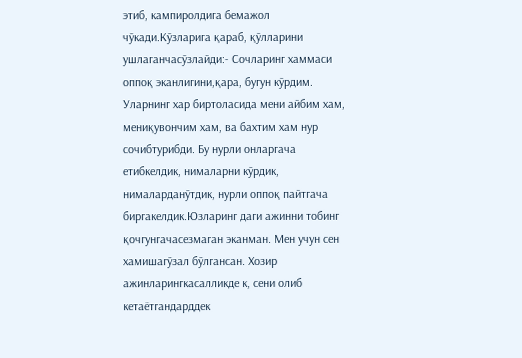этиб, кампиролдига бемажол чўкади.Кўзларига қараб, қўлларини ушлаганчасўзлайди:- Сочларинг хаммаси оппоқ эканлигини,қара, бугун кўрдим. Уларнинг хар биртоласида мени айбим хам, мениқувончим хам, ва бахтим хам нур сочибтурибди. Бу нурли онларгача етибкелдик, нималарни кўрдик, нималарданўтдик, нурли оппоқ пайтгача биргакелдик.Юзларинг даги ажинни тобинг қочгунгачасезмаган эканман. Мен учун сен хамишагўзал бўлгансан. Хозир ажинларингкасалликде к, сени олиб кетаётгандарддек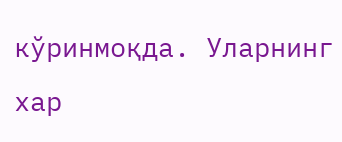кўринмоқда. Уларнинг хар